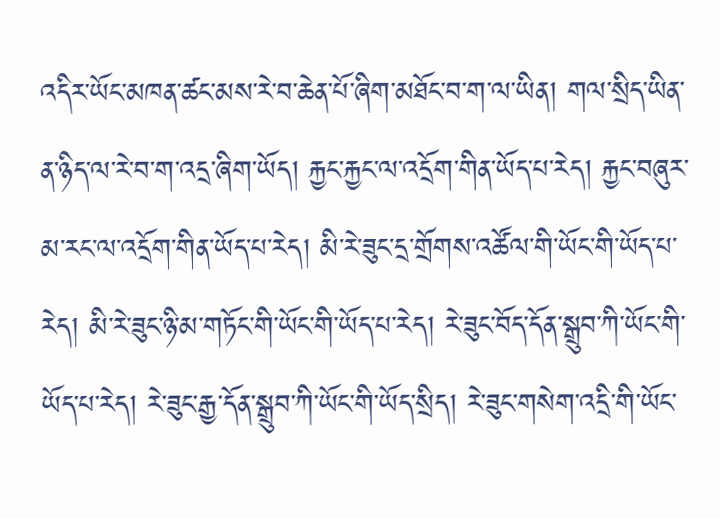འདིར་ཡོང་མཁན་ཚང་མས་རེ་བ་ཆེན་པོ་ཞིག་མཐོང་བ་ག་ལ་ཡིན། གལ་སྲིད་ཡིན་ན་ཉིད་ལ་རེ་བ་ག་འདྲ་ཞིག་ཡོད། རྐྱང་རྐྱང་ལ་འདྲོག་གིན་ཡོད་པ་རེད། རྐྱང་བཞུར་མ་རང་ལ་འདྲོག་གིན་ཡོད་པ་རེད། མི་རེ་ཟུང་དྲ་གྲོགས་འཚོལ་གི་ཡོང་གི་ཡོད་པ་རེད། མི་རེ་ཟུང་ཉི་མ་གཏོང་གི་ཡོང་གི་ཡོད་པ་རེད། རེ་ཟུང་བོད་དོན་སྒྲུབ་ཀི་ཡོང་གི་ཡོད་པ་རེད། རེ་ཟུང་རྒྱ་དོན་སྒྲུབ་ཀི་ཡོང་གི་ཡོད་སྲིད། རེ་ཟུང་གསེག་འདྲི་གི་ཡོང་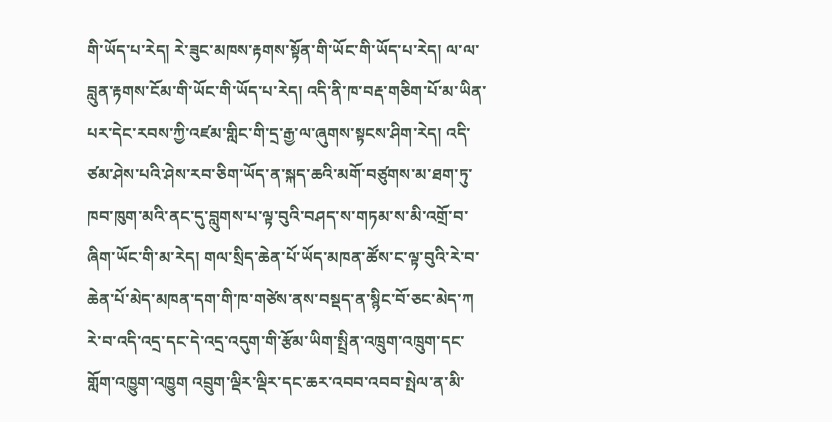གི་ཡོད་པ་རེད། རེ་ཟུང་མཁས་རྟགས་སྟོན་གི་ཡོང་གི་ཡོད་པ་རེད། ལ་ལ་བླུན་རྟགས་ངོམ་གི་ཡོང་གི་ཡོད་པ་རེད། འདི་ནི་ཁ་བརྡ་གཅིག་པོ་མ་ཡིན་པར་དེང་རབས་ཀྱི་འཛམ་གླིང་གི་དྲ་རྒྱ་ལ་ཞུགས་སྟངས་ཤིག་རེད། འདི་ཙམ་ཤེས་པའི་ཤེས་རབ་ཅིག་ཡོད་ན་སྐད་ཆའི་མགོ་བཙུགས་མ་ཐག་ཏུ་ཁབ་ཁུག་མའི་ནང་དུ་བླུགས་པ་ལྟ་བུའི་བཤད་ས་གཏམ་ས་མི་འགྲོ་བ་ཞིག་ཡོང་གི་མ་རེད། གལ་སྲིད་ཆེན་པོ་ཡོད་མཁན་ཚོས་ང་ལྟ་བུའི་རེ་བ་ཆེན་པོ་མེད་མཁན་དག་གི་ཁ་གཙེས་ནས་བསྡད་ན་སྙིང་བོ་ཅང་མེད་ཀ རེ་བ་འདི་འདྲ་དང་དེ་འདྲ་འདུག་གི་རྩོམ་ཡིག་སྤྲིན་འཁྲུག་འཁྲུག་དང་གློག་འཁྱུག་འཁྱུག འབྲུག་ལྡིར་ལྡིར་དང་ཆར་འབབ་འབབ་སྤེལ་ན་མི་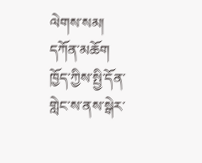ལེགས་སམ།
དཀོན་མཆོག ཁྱོད་ཀྱིས་སྤྱི་དོན་གླེང་ས་ནས་སྒེར་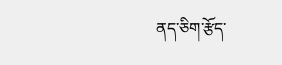ནད་ཅིག་རྩོད་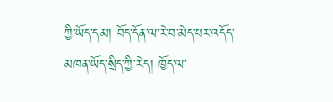ཀྱི་ཡོད་དམ། བོད་དོན་ལ་རེ་བ་མེད་པར་འདོད་མཁན་ཡོད་སྲིད་ཀྱི་རེད། ཁྱོད་ལ་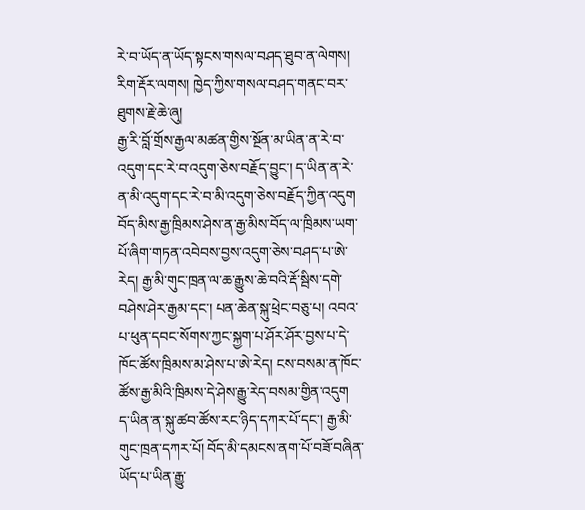རེ་བ་ཡོད་ན་ཡོད་སྟངས་གསལ་བཤད་ཐུབ་ན་ལེགས།
རིག་རྡོར་ལགས། ཁྱེད་ཀྱིས་གསལ་བཤད་གནང་བར་ཐུགས་རྗེ་ཆེ་ཞུ།
རྒྱ་རི་བློ་གྲོས་རྒྱལ་མཚན་གྱིས་སྔོན་མ་ཡིན་ན་རེ་བ་འདུག་དང་རེ་བ་འདུག་ཅེས་བརྗོད་བྱུང་། ད་ཡིན་ན་རེ་ན་མི་འདུག་དང་རེ་བ་མི་འདུག་ཅེས་བརྗོད་ཀྱིན་འདུག བོད་མིས་རྒྱ་ཁྲིམས་ཤེས་ན་རྒྱ་མིས་བོད་ལ་ཁྲིམས་ཡག་པོ་ཞིག་གཏན་འབེབས་བྱས་འདུག་ཅེས་བཤད་པ་ཨེ་རེད། རྒྱ་མི་གུང་ཁྲན་ལ་ཆ་རྒྱུས་ཆེ་བའི་རྡོ་སྦིས་དགེ་བཤེས་ཤེར་རྒྱམ་དང་། པན་ཆེན་སྐུ་ཕྲེང་བཅུ་པ། འབའ་པ་ཕུན་དབང་སོགས་ཀྱང་སྐྱག་པ་ཤོར་ཤོར་བྱས་པ་དེ་ཁོང་ཚོས་ཁྲིམས་མ་ཤེས་པ་ཨེ་རེད། ངས་བསམ་ན་ཁོང་ཚོས་རྒྱ་མིའི་ཁྲིམས་དེ་ཤེས་རྒྱུ་རེད་བསམ་གྱིན་འདུག ད་ཡིན་ན་སྐུ་ཚབ་ཚོས་རང་ཉིད་དཀར་པོ་དང་། རྒྱ་མི་གུང་ཁྲན་དཀར་པོ། བོད་མི་དམངས་ནག་པོ་བཟོ་བཞིན་ཡོད་པ་ཡིན་རྒྱུ་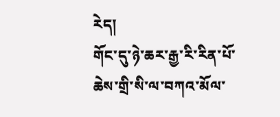རེད།
གོང་དུ་ཉེ་ཆར་རྒྱ་རི་རིན་པོ་ཆེས་གྲི་སི་ལ་བཀའ་མོལ་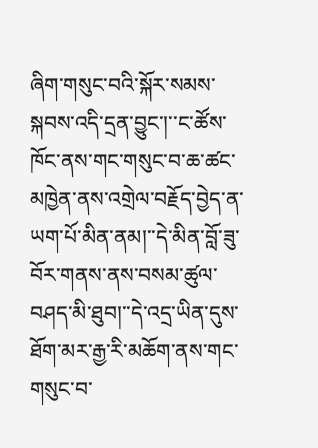ཞིག་གསུང་བའི་སྐོར་སམས་སྐབས་འདི་དྲན་བྱུང་།་་ང་ཚོས་ཁོང་ནས་གང་གསུང་བ་ཆ་ཚང་མཁྱེན་ནས་འགྲེལ་བརྗོད་བྱེད་ན་ཡག་པོ་མིན་ནམ།་་དེ་མིན་བློ་ཟུ་བོར་གནས་ནས་བསམ་ཚུལ་བཤད་མི་ཐུབ།་་དེ་འདྲ་ཡིན་དུས་ཐོག་མར་རྒྱ་རི་མཆོག་ནས་གང་གསུང་བ་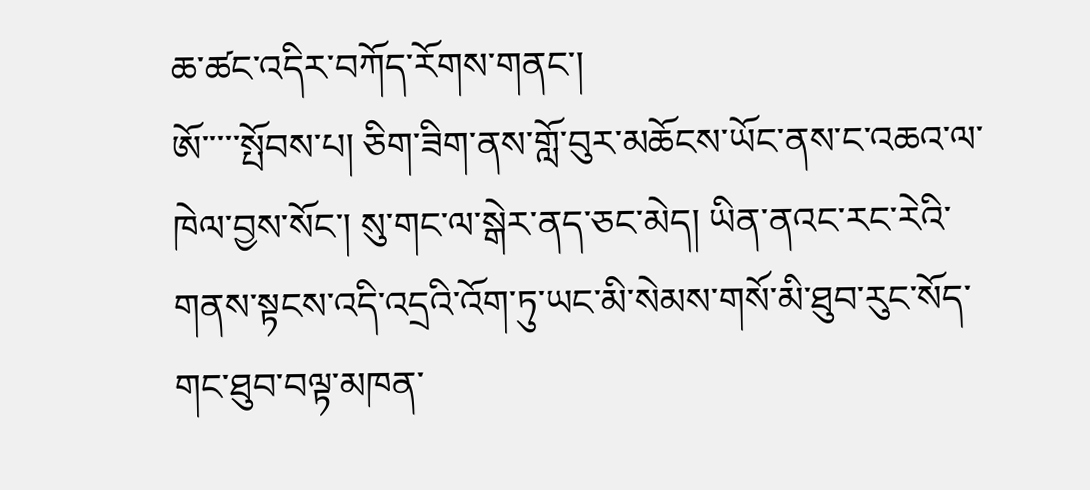ཆ་ཚང་འདིར་བཀོད་རོགས་གནང་།
ཨོ་་་་་སྤོབས་པ། ཅིག་ཟིག་ནས་གློ་བུར་མཆོངས་ཡོང་ནས་ང་འཆའ་ལ་ཁེལ་བྱས་སོང་། སུ་གང་ལ་སྒེར་ནད་ཅང་མེད། ཡིན་ནའང་རང་རེའི་གནས་སྟངས་འདི་འདྲའི་འོག་ཏུ་ཡང་མི་སེམས་གསོ་མི་ཐུབ་རུང་སོད་གང་ཐུབ་བལྟ་མཁན་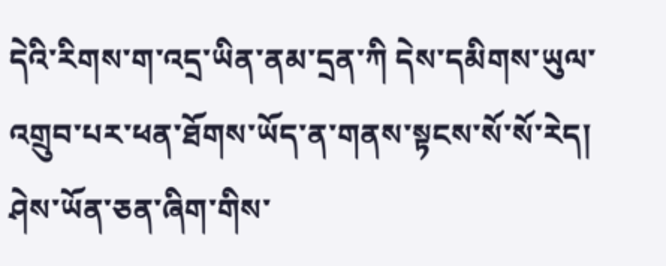དེའི་རིགས་ག་འདྲ་ཡིན་ནམ་དྲན་ཀི དེས་དམིགས་ཡུལ་འགྲུབ་པར་ཕན་ཐོགས་ཡོད་ན་གནས་སྟངས་སོ་སོ་རེད། ཤེས་ཡོན་ཅན་ཞིག་གིས་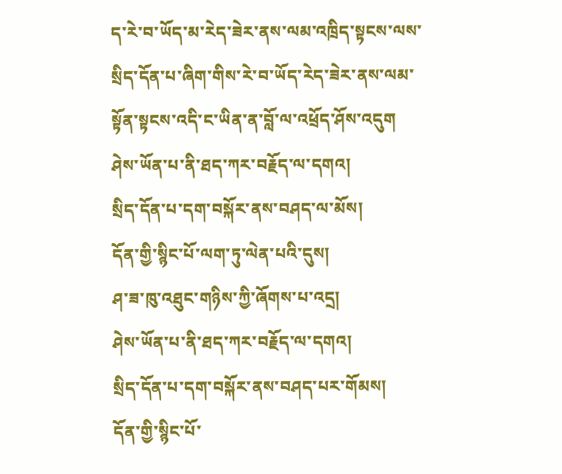ད་རེ་བ་ཡོད་མ་རེད་ཟེར་ནས་ལམ་འཁྲིད་སྟངས་ལས་སྲིད་དོན་པ་ཞིག་གིས་རེ་བ་ཡོད་རེད་ཟེར་ནས་ལམ་སྟོན་སྟངས་འདི་ང་ཡིན་ན་བློ་ལ་འཕྲོད་ཤོས་འདུག
ཤེས་ཡོན་པ་ནི་ཐད་ཀར་བརྗོད་ལ་དགའ།
སྲིད་དོན་པ་དག་བསྐོར་ནས་བཤད་ལ་མོས།
དོན་གྱི་སྙིང་པོ་ལག་ཏུ་ལེན་པའི་དུས།
ཤ་ཟ་ཁུ་འཐུང་གཉིས་ཀྱི་ཞོགས་པ་འདྲ།
ཤེས་ཡོན་པ་ནི་ཐད་ཀར་བརྗོད་ལ་དགའ།
སྲིད་དོན་པ་དག་བསྐོར་ནས་བཤད་པར་གོམས།
དོན་གྱི་སྙིང་པོ་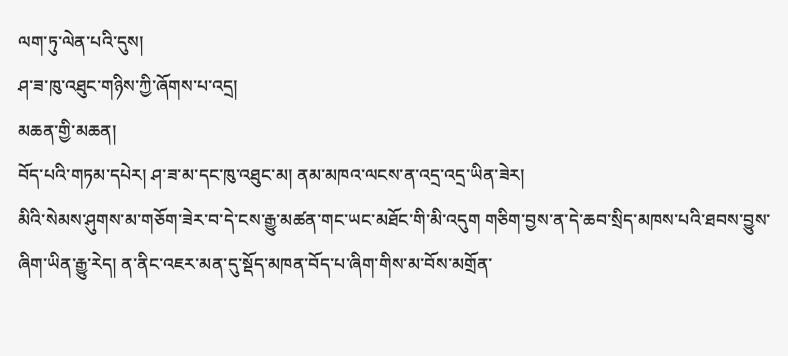ལག་ཏུ་ལེན་པའི་དུས།
ཤ་ཟ་ཁུ་འཐུང་གཉིས་ཀྱི་ཞོགས་པ་འདྲ།
མཆན་གྱི་མཆན།
བོད་པའི་གཏམ་དཔེར། ཤ་ཟ་མ་དང་ཁུ་འཐུང་མ། ནམ་མཁའ་ལངས་ན་འདྲ་འདྲ་ཡིན་ཟེར།
མིའི་སེམས་ཤུགས་མ་གཅོག་ཟེར་བ་དེ་ངས་རྒྱུ་མཚན་གང་ཡང་མཐོང་གི་མི་འདུག གཅིག་བྱས་ན་དེ་ཆབ་སྲིད་མཁས་པའི་ཐབས་བྱུས་ཞིག་ཡིན་རྒྱུ་རེད། ན་ནིང་འཇར་མན་དུ་སྡོད་མཁན་བོད་པ་ཞིག་གིས་མ་བོས་མགྲོན་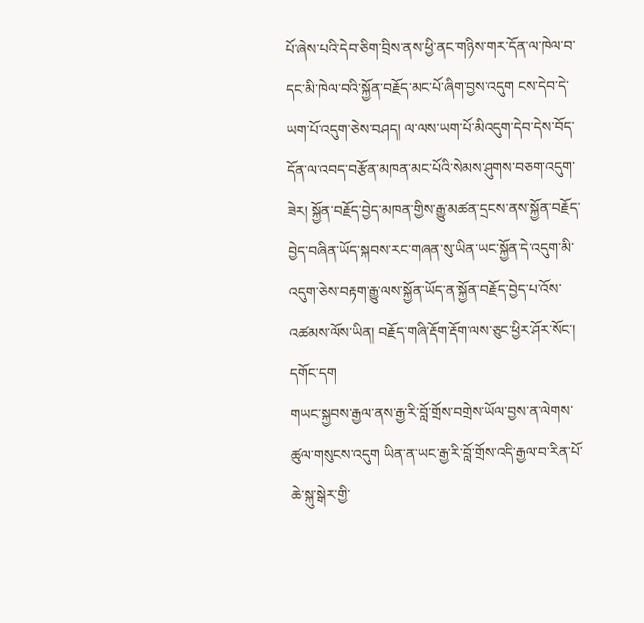པོ་ཞེས་པའི་དེབ་ཅིག་བྲིས་ནས་ཕྱི་ནང་གཉིས་གར་དོན་ལ་ཁེལ་བ་དང་མི་ཁེལ་བའི་སྐྱོན་བརྗོད་མང་པོ་ཞིག་བྱས་འདུག ངས་དེབ་དེ་ཡག་པོ་འདུག་ཅེས་བཤད། ལ་ལས་ཡག་པོ་མིའདུག་དེབ་དེས་བོད་དོན་ལ་འབད་བརྩོན་མཁན་མང་པོའི་སེམས་ཤུགས་བཅག་འདུག་ཟེར། སྐྱོན་བརྗོད་བྱེད་མཁན་གྱིས་རྒྱུ་མཚན་དྲངས་ནས་སྐྱོན་བརྗོད་བྱེད་བཞིན་ཡོད་སྐབས་རང་གཞན་སུ་ཡིན་ཡང་སྐྱོན་དེ་འདུག་མི་འདུག་ཅེས་བརྟག་རྒྱུ་ལས་སྐྱོན་ཡོད་ན་སྐྱོན་བརྗོད་བྱེད་པ་འོས་འཚམས་ལོས་ཡིན། བརྗོད་གཞི་རྡོག་རྡོག་ལས་ཅུང་ཕྱིར་ཤོར་སོང་། དགོང་དག
གཡང་སྐྱབས་རྒྱལ་ནས་རྒྱ་རི་བློ་གྲོས་བགྲེས་ཡོལ་བྱས་ན་ལེགས་ཚུལ་གསུངས་འདུག ཡིན་ན་ཡང་རྒྱ་རི་བློ་གྲོས་འདི་རྒྱལ་བ་རིན་པོ་ཆེ་སྐུ་སྒེར་གྱི་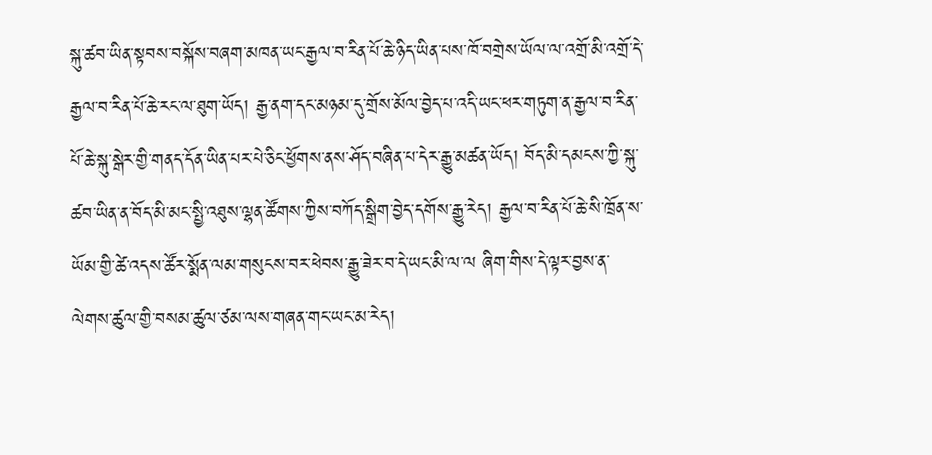སྐུ་ཚབ་ཡིན་སྟབས་བསྐོས་བཞག་མཁན་ཡང་རྒྱལ་བ་རིན་པོ་ཆེ་ཉིད་ཡིན་པས་ཁོ་བགྲེས་ཡོལ་ལ་འགྲོ་མི་འགྲོ་དེ་རྒྱལ་བ་རིན་པོ་ཆེ་རང་ལ་ཐུག་ཡོད། རྒྱ་ནག་དང་མཉམ་དུ་གྲོས་མོལ་བྱེད་པ་འདི་ཡང་ཕར་གཏུག་ན་རྒྱལ་བ་རིན་པོ་ཆེ་སྐུ་སྒེར་གྱི་གནད་དོན་ཡིན་པར་པེ་ཅིང་ཕྱོགས་ནས་ཤོད་བཞིན་པ་དེར་རྒྱུ་མཚན་ཡོད། བོད་མི་དམངས་ཀྱི་སྐུ་ཚབ་ཡིན་ན་བོད་མི་མང་སྤྱི་འཐུས་ལྷན་ཚོགས་ཀྱིས་བཀོད་སྒྲིག་བྱེད་དགོས་རྒྱུ་རེད། རྒྱལ་བ་རིན་པོ་ཆེ་སི་ཁྲོན་ས་ཡོམ་གྱི་ཚེ་འདས་ཚོར་སྨོན་ལམ་གསུངས་བར་ཕེབས་རྒྱུ་ཟེར་བ་དེ་ཡང་མི་ལ་ལ ཞིག་གིས་དེ་ལྟར་བྱས་ན་ལེགས་ཚུལ་གྱི་བསམ་ཚུལ་ཙམ་ལས་གཞན་གང་ཡང་མ་རེད།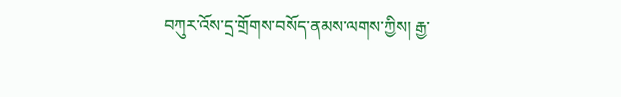བཀུར་འོས་དྲ་གྲོགས་བསོད་ནམས་ལགས་ཀྱིས། རྒྱ་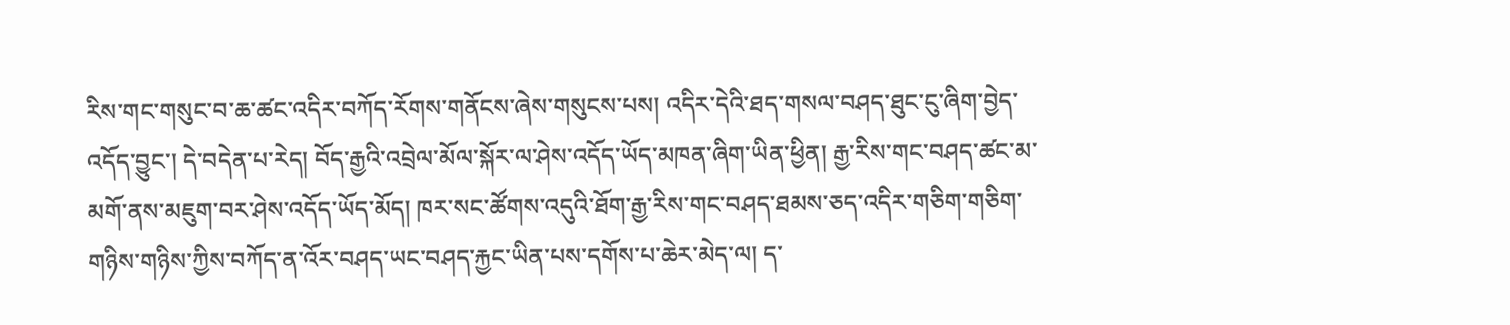རིས་གང་གསུང་བ་ཆ་ཚང་འདིར་བཀོད་རོགས་གནོངས་ཞེས་གསུངས་པས། འདིར་དེའི་ཐད་གསལ་བཤད་ཐུང་ངུ་ཞིག་བྱེད་འདོད་བྱུང་། དེ་བདེན་པ་རེད། བོད་རྒྱའི་འབྲེལ་མོལ་སྐོར་ལ་ཤེས་འདོད་ཡོད་མཁན་ཞིག་ཡིན་ཕྱིན། རྒྱ་རིས་གང་བཤད་ཚང་མ་མགོ་ནས་མཇུག་བར་ཤེས་འདོད་ཡོད་མོད། ཁར་སང་ཚོགས་འདུའི་ཐོག་རྒྱ་རིས་གང་བཤད་ཐམས་ཅད་འདིར་གཅིག་གཅིག་གཉིས་གཉིས་ཀྱིས་བཀོད་ན་འོར་བཤད་ཡང་བཤད་རྐྱང་ཡིན་པས་དགོས་པ་ཆེར་མེད་ལ། ད་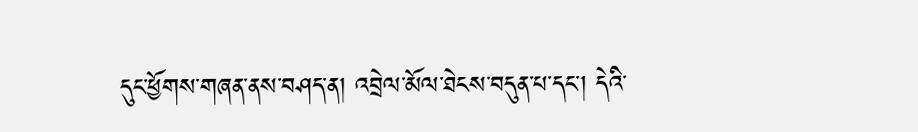དུང་ཕྱོགས་གཞན་ནས་བཤད་ན། འབྲེལ་མོལ་ཐེངས་བདུན་པ་དང་། དེའི་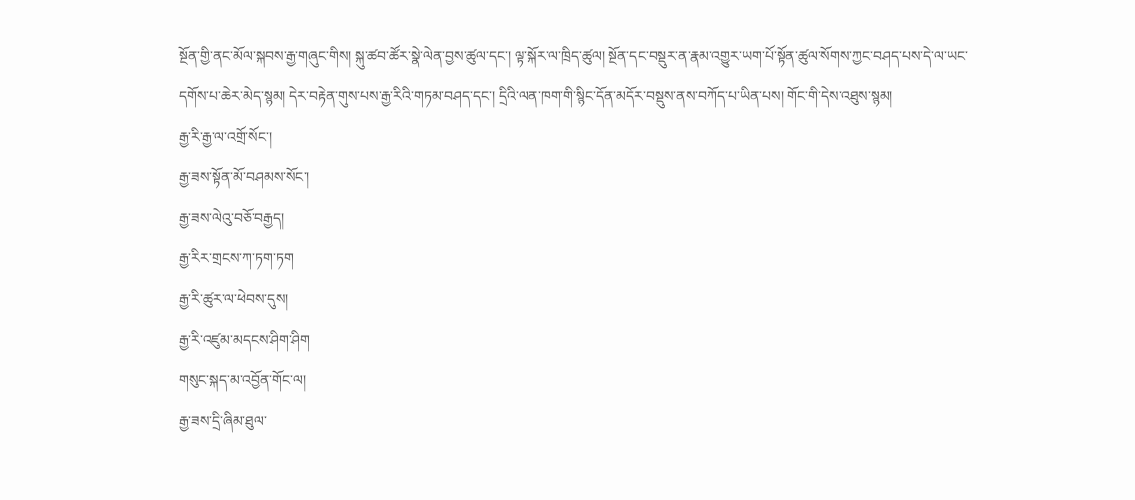སྔོན་གྱི་ནང་མོལ་སྐབས་རྒྱ་གཞུང་གིས། སྐུ་ཚབ་ཚོར་སྣེ་ལེན་བྱས་ཚུལ་དང་། ལྟ་སྐོར་ལ་ཁྲིད་ཚུལ། སྔོན་དང་བསྡུར་ན་རྣམ་འགྱུར་ཡག་པོ་སྟོན་ཚུལ་སོགས་ཀྱང་བཤད་པས་དེ་ལ་ཡང་དགོས་པ་ཆེར་མེད་སྙམ། དེར་བརྟེན་གུས་པས་རྒྱ་རིའི་གཏམ་བཤད་དང་། དྲིའི་ལན་ཁག་གི་སྙིང་དོན་མདོར་བསྡུས་ནས་བཀོད་པ་ཡིན་པས། གོང་གི་དེས་འཐུས་སྙམ།
རྒྱ་རི་རྒྱ་ལ་འགྲོ་སོང་།
རྒྱ་ཟས་སྟོན་མོ་བཤམས་སོང་།
རྒྱ་ཟས་ལེའུ་བཅོ་བརྒྱད།
རྒྱ་རིར་གྲངས་ཀ་ཏག་ཏག
རྒྱ་རི་ཚུར་ལ་ཕེབས་དུས།
རྒྱ་རི་འཛུམ་མདངས་ཤིག་ཤིག
གསུང་སྐད་མ་འབྱོན་གོང་ལ།
རྒྱ་ཟས་དྲི་ཞིམ་ཐུལ་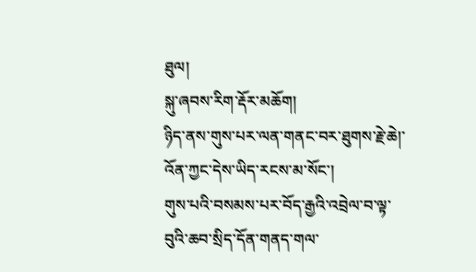ཐུལ།
སྐུ་ཞབས་རིག་རྡོར་མཆོག།
ཉིད་ནས་གུས་པར་ལན་གནང་བར་ཐུགས་རྗེ་ཆེ།་འོན་ཀྱང་དེས་ཡིད་རངས་མ་སོང་།
གུས་པའི་བསམས་པར་བོད་རྒྱའི་འབྲེལ་བ་ལྟ་བུའི་ཆབ་སྲིད་དོན་གནད་གལ་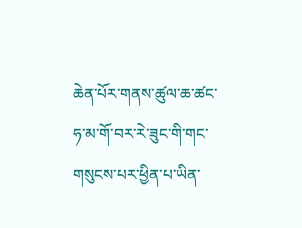ཆེན་པོར་གནས་ཚུལ་ཆ་ཚང་ཧ་མ་གོ་བར་རེ་ཟུང་གི་གང་གསུངས་པར་ཕྱིན་པ་ཡིན་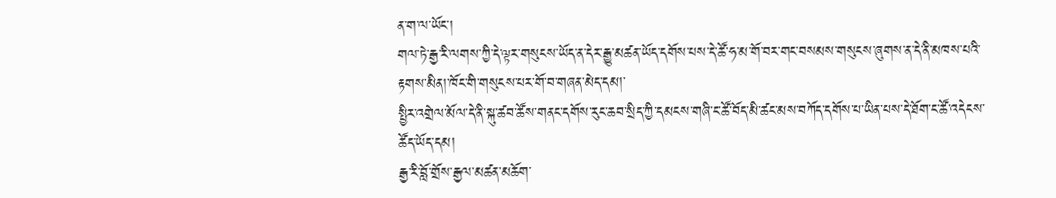ན་ག་ལ་ཡོང་།
གལ་ཏེ་རྒྱ་རི་ལགས་ཀྱི་དེ་ལྟར་གསུངས་ཡོད་ན་དེར་རྒྱུ་མཚན་ཡོད་དགོས་པས་དེ་ཚོ་ཧ་མ་གོ་བར་གང་བསམས་གསུངས་ཞུགས་ན་དེ་ནི་མཁས་པའི་རྟགས་མིན།་ཁོང་གི་གསུངས་པར་གོ་བ་གཞན་མེད་དམ།་
སྤྱིར་འགྲེལ་མོལ་དེ་ནི་སྐུ་ཚབ་ཚོས་གནང་དགོས་རུང་ཆབ་སྲིད་ཀྱི་དམངས་གཞི་ང་ཚོ་བོད་མི་ཚང་མས་བཀོད་དགོས་པ་ཡིན་པས་དེ་ཐོག་ང་ཚོ་འདེངས་ཚོད་ཡོད་དམ།
རྒྱ་རི་བློ་གྲོས་རྒྱལ་མཚན་མཆོག་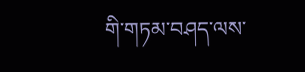གི་གཏམ་བཤད་ལས་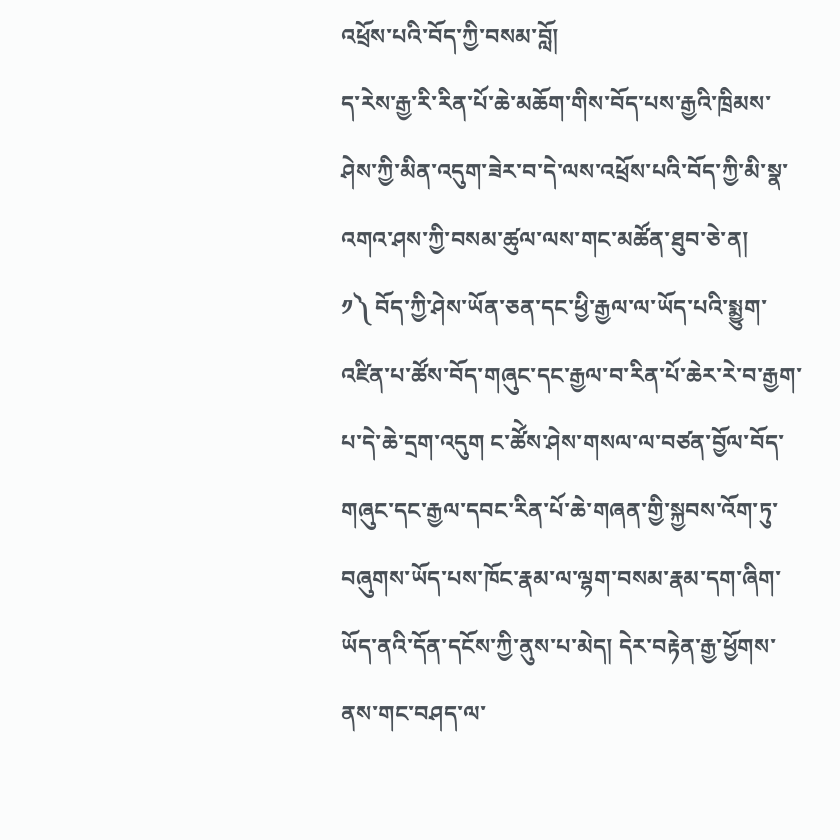འཕྲོས་པའི་བོད་ཀྱི་བསམ་བློ།
ད་རེས་རྒྱ་རི་རིན་པོ་ཆེ་མཆོག་གིས་བོད་པས་རྒྱའི་ཁྲིམས་ཤེས་ཀྱི་མིན་འདུག་ཟེར་བ་དེ་ལས་འཕྲོས་པའི་བོད་ཀྱི་མི་སྣ་འགའ་ཤས་ཀྱི་བསམ་ཚུལ་ལས་གང་མཚོན་ཐུབ་ཅེ་ན།
༡༽ བོད་ཀྱི་ཤེས་ཡོན་ཅན་དང་ཕྱི་རྒྱལ་ལ་ཡོད་པའི་སྨྱུག་འཛིན་པ་ཚོས་བོད་གཞུང་དང་རྒྱལ་བ་རིན་པོ་ཆེར་རེ་བ་རྒྱག་པ་དེ་ཆེ་དྲག་འདུག ང་ཚོེས་ཤེས་གསལ་ལ་བཙན་བྱོལ་བོད་གཞུང་དང་རྒྱལ་དབང་རིན་པོ་ཆེ་གཞན་གྱི་སྐྱབས་འོག་ཏུ་བཞུགས་ཡོད་པས་ཁོང་རྣམ་ལ་ལྷག་བསམ་རྣམ་དག་ཞིག་ཡོད་ནའི་དོན་དངོས་ཀྱི་ནུས་པ་མེད། དེར་བརྟེན་རྒྱ་ཕྱོགས་ནས་གང་བཤད་ལ་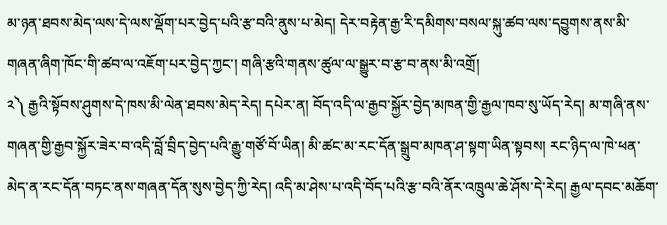མ་ཉན་ཐབས་མེད་ལས་དེ་ལས་ལྡོག་པར་བྱེད་པའི་རྩ་བའི་ནུས་པ་མེད། དེར་བརྟེན་རྒྱ་རི་དམིགས་བསལ་སྐུ་ཚབ་ལས་དབྱུགས་ནས་མི་གཞན་ཞིག་ཁོང་གི་ཚབ་ལ་འཇོག་པར་བྱེད་ཀྱང་། གཞི་རྩའི་གནས་ཚུལ་ལ་སྒྱུར་བ་རྩ་བ་ནས་མི་འགྲོ།
༢༽ རྒྱའི་སྟོབས་ཤུགས་དེ་ཁས་མི་ལེན་ཐབས་མེད་རེད། དཔེར་ན། བོད་འདི་ལ་རྒྱབ་སྐྱོར་བྱེད་མཁན་གྱི་རྒྱལ་ཁབ་སུ་ཡོད་རེད། མ་གཞི་ནས་གཞན་གྱི་རྒྱབ་སྐྱོར་ཟེར་བ་འདི་བློ་བྲིད་བྱེད་པའི་རྒྱུ་གཙོ་བོ་ཡིན། མི་ཚང་མ་རང་དོན་སྒྲུབ་མཁན་ཤ་སྟག་ཡིན་སྟབས། རང་ཉིད་ལ་ཁེ་ཕན་མེད་ན་རང་དོན་བཏང་ནས་གཞན་དོན་སུས་བྱེད་ཀྱི་རེད། འདི་མ་ཤེས་པ་འདི་བོད་པའི་རྩ་བའི་ནོར་འཁྲུལ་ཆེ་ཤོས་དེ་རེད། རྒྱལ་དབང་མཆོག་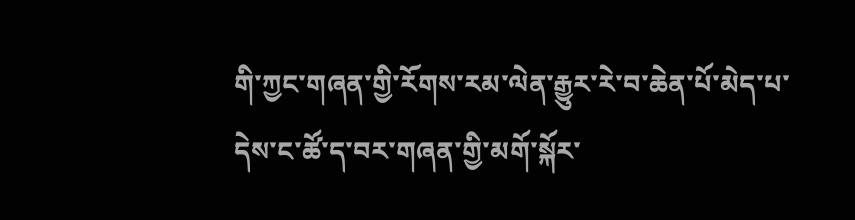གི་ཀྱང་གཞན་གྱི་རོགས་རམ་ལེན་རྒྱུར་རེ་བ་ཆེན་པོ་མེད་པ་དེས་ང་ཚོ་ད་བར་གཞན་གྱི་མགོ་སྐོར་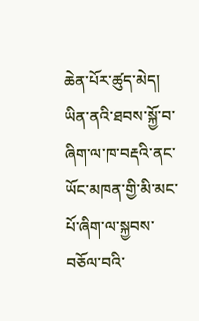ཆེན་པོར་ཚུད་མེད། ཡིན་ནའི་ཐབས་སྐྱོ་བ་ཞིག་ལ་ཁ་བརྡའི་ནང་ཡོང་མཁན་གྱི་མི་མང་པོ་ཞིག་ལ་སྐྱབས་བཅོལ་བའི་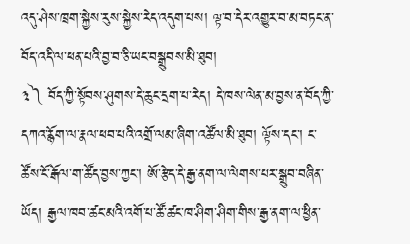འདུ་ཤེས་ཁྲག་སྐྱེས་རུས་སྐྱེས་རེད་འདུག་པས། ལྟ་བ་དེར་འགྱུར་བ་མ་བཏང་ན་བོད་འདི་ལ་ཕན་པའི་བྱ་བ་ཅི་ཡང་བསྒྲུབས་མི་ཐུབ།
༣༽ བོད་ཀྱི་སྟོབས་ཤུགས་དེ་ཆུང་དྲག་པ་རེད། དེ་ཁས་ལེན་མ་བྱས་ན་བོད་ཀྱི་དཀའ་རྙོག་ལ་རྣལ་ཕབ་པའི་འགྲོ་ལམ་ཞིག་འཚོལ་མི་ཐུབ། ལྟོས་དང་། ང་ཚོས་ངོ་རྒོལ་ག་ཚོད་བྱས་ཀྱང་། ཨོ་རྩེད་དེ་རྒྱ་ནག་ལ་ལེགས་པར་སྒྲུབ་བཞིན་ཡོད། རྒྱལ་ཁབ་ཚང་མའི་འགོ་པ་ཚོ་ཚང་ཁ་ཤིག་ཤིག་གིས་རྒྱ་ནག་ལ་ཕྱིན་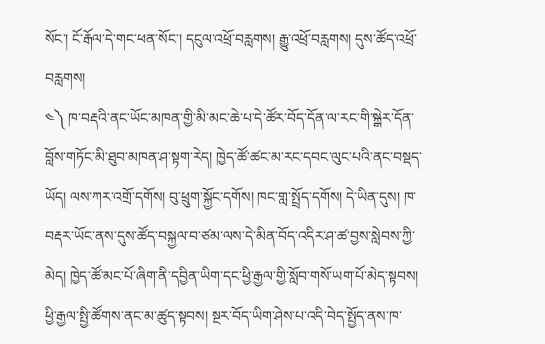སོང་། ངོ་རྒོལ་དེ་གང་ཕན་སོང་། དངུལ་འཕྲོ་བརླགས། རྒྱུ་འཕྲོ་བརླགས། དུས་ཚོད་འཕྲོ་བརླགས།
༤༽ ཁ་བརྡའི་ནང་ཡོང་མཁན་གྱི་མི་མང་ཆེ་པ་དེ་ཚོར་བོད་དོན་ལ་རང་གི་སྐྒེར་དོན་བློས་གཏོང་མི་ཐུབ་མཁན་ཤ་སྟག་རེད། ཁྱེད་ཚོ་ཚང་མ་རང་དབང་ལུང་པའི་ནང་བསྡད་ཡོད། ལས་ཀར་འགྲོ་དགོས། བུ་ཕྲུག་སྐྱོང་དགོས། ཁང་གླ་སྤྲོད་དགོས། དེ་ཡིན་དུས། ཁ་བརྡར་ཡོང་ནས་དུས་ཚོད་བསྐྱལ་བ་ཙམ་ལས་དེ་མིན་བོད་འདིར་ཤ་ཚ་བྱས་སླེབས་ཀྱི་མེད། ཁྱེད་ཚོ་མང་པོ་ཞིག་ནི་དབྱིན་ཡིག་དང་ཕྱི་རྒྱལ་གྱི་སློབ་གསོ་ཡག་པོ་མེད་སྟབས། ཕྱི་རྒྱལ་སྤྱི་ཚོགས་ནང་མ་ཚུད་སྟབས། སྔར་བོད་ཡིག་ཤེས་པ་འདི་བེད་སྤྱོད་ནས་ཁ་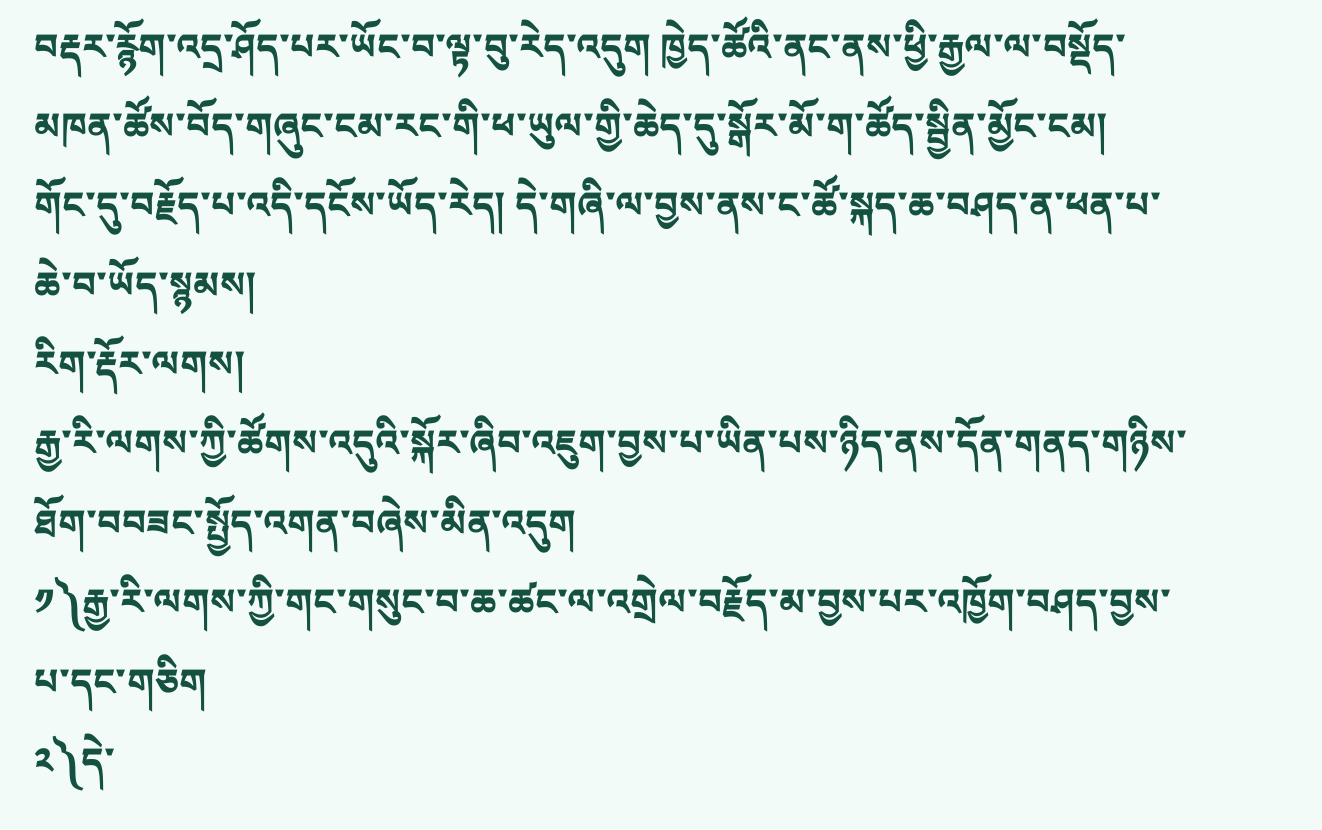བརྡར་རྙོག་འདྲ་ཤོད་པར་ཡོང་བ་ལྟ་བུ་རེད་འདུག ཁྱེད་ཚོའི་ནང་ནས་ཕྱི་རྒྱལ་ལ་བསྡོད་མཁན་ཚོས་བོད་གཞུང་ངམ་རང་གི་ཕ་ཡུལ་གྱི་ཆེད་དུ་སྒོར་མོ་ག་ཚོད་སྦྱིན་མྱོང་ངམ།
གོང་དུ་བརྗོད་པ་འདི་དངོས་ཡོད་རེད། དེ་གཞི་ལ་བྱས་ནས་ང་ཚོ་སྐད་ཆ་བཤད་ན་ཕན་པ་ཆེ་བ་ཡོད་སྙམས།
རིག་རྡོར་ལགས།
རྒྱ་རི་ལགས་ཀྱི་ཚོགས་འདུའི་སྐོར་ཞིབ་འཇུག་བྱས་པ་ཡིན་པས་ཉིད་ནས་དོན་གནད་གཉིས་ཐོག་བབཟང་སྤྱོད་འགན་བཞེས་མིན་འདུག
༡༽རྒྱ་རི་ལགས་ཀྱི་གང་གསུང་བ་ཆ་ཚང་ལ་འགྲེལ་བརྗོད་མ་བྱས་པར་འཁྱོག་བཤད་བྱས་པ་དང་གཅིག
༢༽དེ་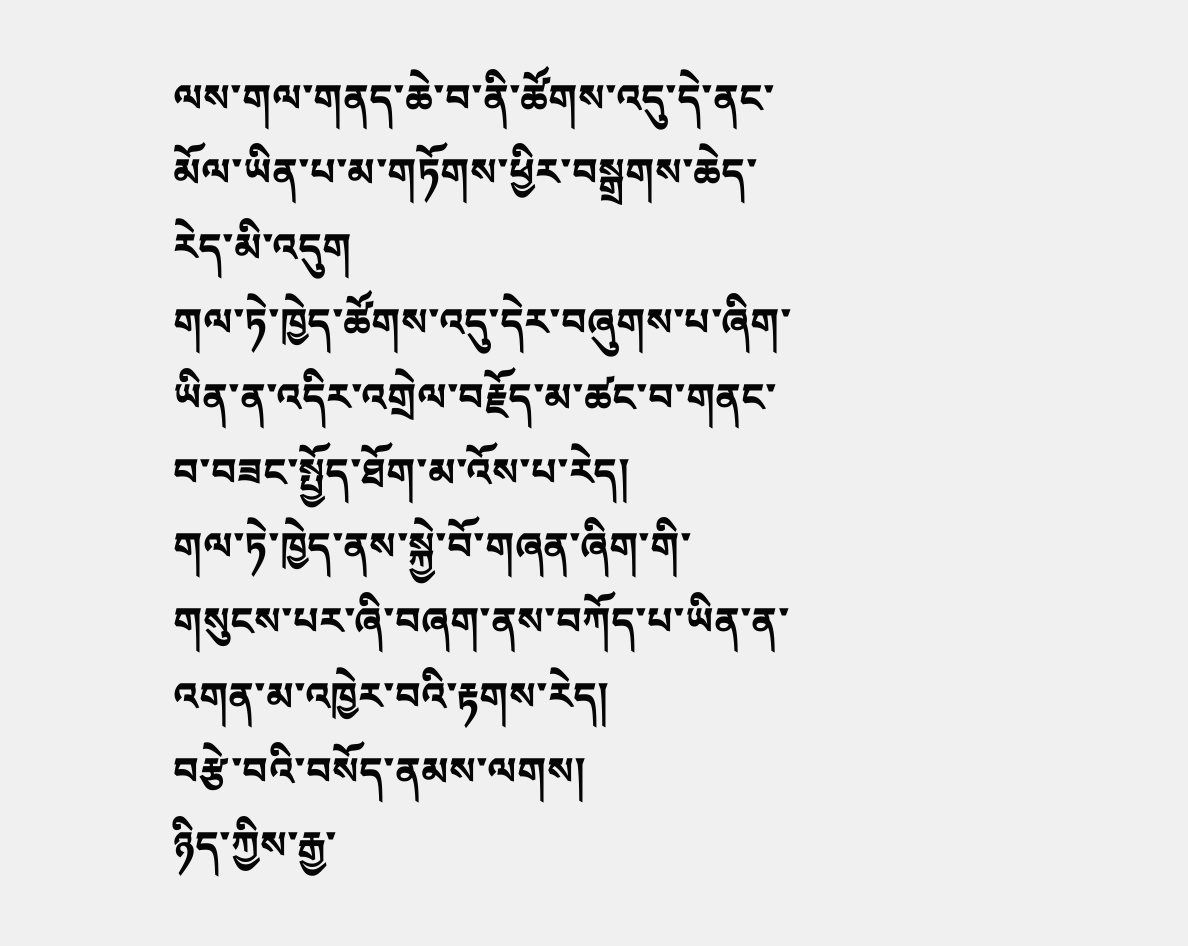ལས་གལ་གནད་ཆེ་བ་ནི་ཚོགས་འདུ་དེ་ནང་མོལ་ཡིན་པ་མ་གཏོགས་ཕྱིར་བསྒྲགས་ཆེད་རེད་མི་འདུག
གལ་ཏེ་ཁྱེད་ཚོགས་འདུ་དེར་བཞུགས་པ་ཞིག་ཡིན་ན་འདིར་འགྲེལ་བརྗོད་མ་ཚང་བ་གནང་བ་བཟང་སྤྱོད་ཐོག་མ་འོས་པ་རེད།
གལ་ཏེ་ཁྱེད་ནས་སྐྱེ་བོ་གཞན་ཞིག་གི་གསུངས་པར་ཞི་བཞག་ནས་བཀོད་པ་ཡིན་ན་འགན་མ་འཁྱེར་བའི་རྟགས་རེད།
བརྩེ་བའི་བསོད་ནམས་ལགས།
ཉིད་ཀྱིས་རྒྱ་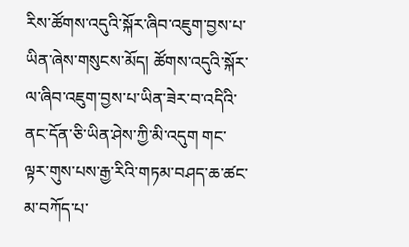རིས་ཚོགས་འདུའི་སྐོར་ཞིབ་འཇུག་བྱས་པ་ཡིན་ཞེས་གསུངས་མོད། ཚོགས་འདུའི་སྐོར་ལ་ཞིབ་འཇུག་བྱས་པ་ཡིན་ཟེར་བ་འདིའི་ནང་དོན་ཅི་ཡིན་ཤེས་ཀྱི་མི་འདུག གང་ལྟར་གུས་པས་རྒྱ་རིའི་གཏམ་བཤད་ཆ་ཚང་མ་བཀོད་པ་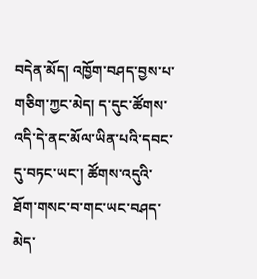བདེན་མོད། འཁྱོག་བཤད་བྱས་པ་གཅིག་ཀྱང་མེད། ད་དུང་ཚོགས་འདི་དེ་ནང་མོལ་ཡིན་པའི་དབང་དུ་བཏང་ཡང་། ཚོགས་འདུའི་ཐོག་གསང་བ་གང་ཡང་བཤད་མེད་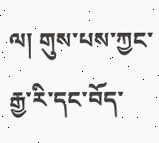ལ། གུས་པས་ཀྱང་རྒྱ་རི་དང་བོད་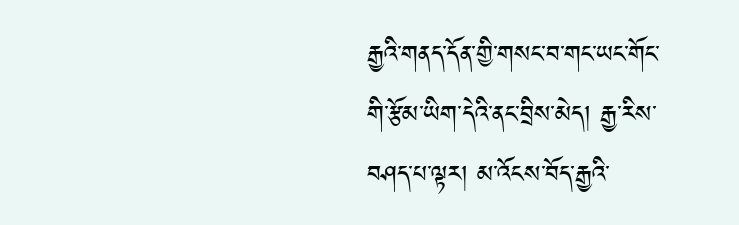རྒྱའི་གནད་དོན་གྱི་གསང་བ་གང་ཡང་གོང་གི་རྩོམ་ཡིག་དེའི་ནང་བྲིས་མེད། རྒྱ་རིས་བཤད་པ་ལྟར། མ་འོངས་བོད་རྒྱའི་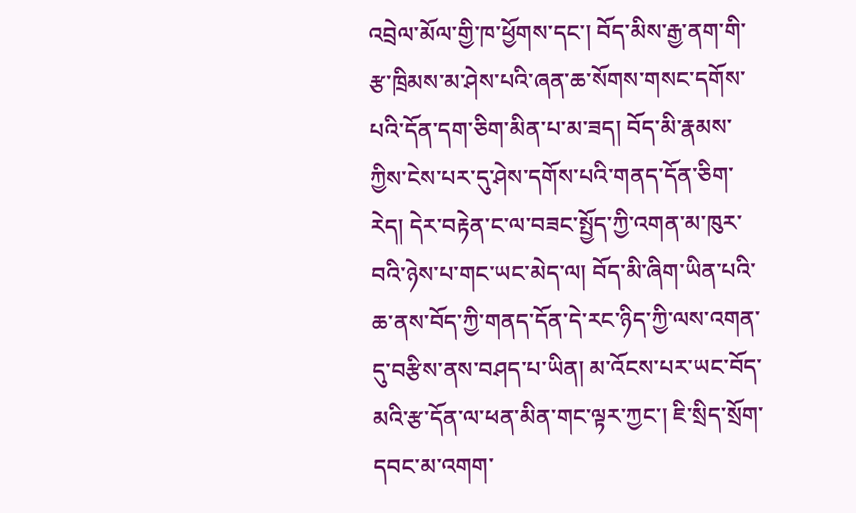འབྲེལ་མོལ་གྱི་ཁ་ཕྱོགས་དང་། བོད་མིས་རྒྱ་ནག་གི་རྩ་ཁྲིམས་མ་ཤེས་པའི་ཞན་ཆ་སོགས་གསང་དགོས་པའི་དོན་དག་ཅིག་མིན་པ་མ་ཟད། བོད་མི་རྣམས་ཀྱིས་ངེས་པར་དུ་ཤེས་དགོས་པའི་གནད་དོན་ཅིག་རེད། དེར་བརྟེན་ང་ལ་བཟང་སྤྱོད་ཀྱི་འགན་མ་ཁུར་བའི་ཉེས་པ་གང་ཡང་མེད་ལ། བོད་མི་ཞིག་ཡིན་པའི་ཆ་ནས་བོད་ཀྱི་གནད་དོན་དེ་རང་ཉིད་ཀྱི་ལས་འགན་དུ་བརྩིས་ནས་བཤད་པ་ཡིན། མ་འོངས་པར་ཡང་བོད་མའི་རྩ་དོན་ལ་ཕན་མིན་གང་ལྟར་ཀྱང་། ཇི་སྲིད་སྲོག་དབང་མ་འགག་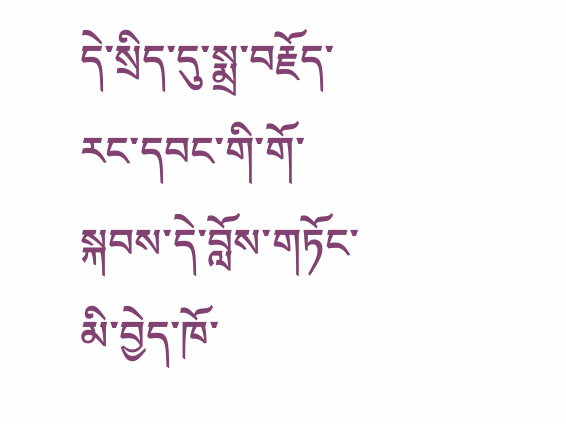དེ་སྲིད་དུ་སྨྲ་བརྗོད་རང་དབང་གི་གོ་སྐབས་དེ་བློས་གཏོང་མི་བྱེད་ཁོ་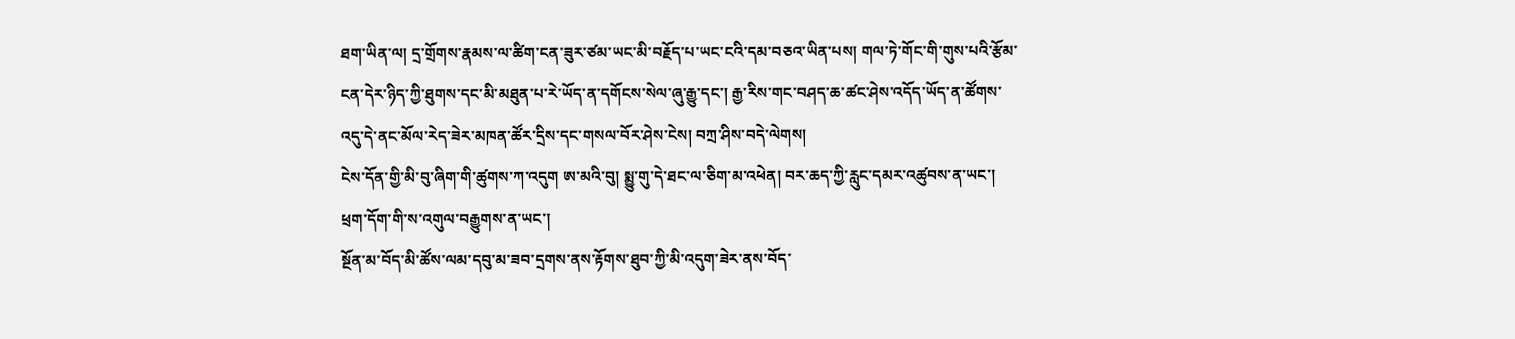ཐག་ཡིན་ལ། དྲ་གྲོགས་རྣམས་ལ་ཚིག་ངན་ཟུར་ཙམ་ཡང་མི་བརྗོད་པ་ཡང་ངའི་དམ་བཅའ་ཡིན་པས། གལ་ཏེ་གོང་གི་གུས་པའི་རྩོམ་ངན་དེར་ཉིད་ཀྱི་ཐུགས་དང་མི་མཐུན་པ་རེ་ཡོད་ན་དགོངས་སེལ་ཞུ་རྒྱུ་དང་། རྒྱ་རིས་གང་བཤད་ཆ་ཚང་ཤེས་འདོད་ཡོད་ན་ཚོགས་འདུ་དེ་ནང་མོལ་རེད་ཟེར་མཁན་ཚོར་དྲིས་དང་གསལ་བོར་ཤེས་ངེས། བཀྲ་ཤིས་བདེ་ལེགས།
ངེས་དོན་གྱི་མི་བུ་ཞིག་གི་ཚུགས་ཀ་འདུག ཨ་མའི་བུ། སྨྱུ་གུ་དེ་ཐང་ལ་ཅིག་མ་འཕེན། བར་ཆད་ཀྱི་རླུང་དམར་འཚུབས་ན་ཡང་། ཕྲག་དོག་གི་ས་འགུལ་བརྒྱུགས་ན་ཡང་།
སྔོན་མ་བོད་མི་ཚོས་ལམ་དབུ་མ་ཟབ་དྲགས་ནས་རྟོགས་ཐུབ་ཀྱི་མི་འདུག་ཟེར་ནས་བོད་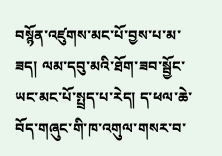བསྙོན་འཛུགས་མང་པོ་བྱས་པ་མ་ཟད། ལམ་དབུ་མའི་ཐོག་ཟབ་སྦྱོང་ཡང་མང་པོ་སྤྲད་པ་རེད། ད་ཕལ་ཆེ་བོད་གཞུང་གི་ཁ་འགུལ་གསར་བ་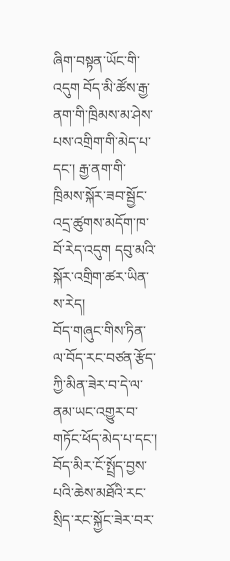ཞིག་བསྟན་ཡོང་གི་འདུག བོད་མི་ཚོས་རྒྱ་ནག་གི་ཁྲིམས་མ་ཤེས་པས་འགྲིག་གི་མེད་པ་དང་། རྒྱ་ནག་གི་ཁྲིམས་སྐོར་ཟབ་སྦྱོང་འདྲ་ཚུགས་མདོག་ཁ་བོ་རེད་འདུག དབུ་མའི་སྐོར་འགྲིག་ཚར་ཡིན་ས་རེད།
བོད་གཞུང་གིས་ཏིན་ལ་བོད་རང་བཙན་རྩོད་ཀྱི་མིན་ཟེར་བ་དེ་ལ་ནམ་ཡང་འགྱུར་བ་གཏོང་ཕོད་མེད་པ་དང་། བོད་མིར་ངོ་སྤྲོད་བྱས་པའི་ཆེས་མཐོའི་རང་སྲིད་རང་སྐྱོང་ཟེར་བར་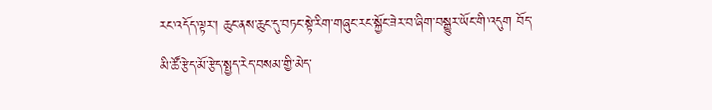རང་འདོད་ལྟར་། ཆུང་ནས་ཆུང་དུ་བཏང་སྟེ་རིག་གཞུང་རང་སྐྱོང་ཟེར་བ་ཞིག་བསྒྱུར་ཡོང་གི་འདུག བོད་མི་ཚོ་རྩེད་མོ་རྩེད་སྤྱད་རེད་བསམ་གྱི་མེད་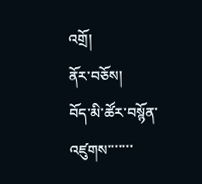འགྲོ།
ནོར་བཅོས།
བོད་མི་ཚོར་བསྙོན་འཛུགས་་་་་་་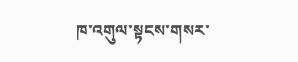ཁ་འགུལ་སྟངས་གསར་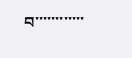བ་་་་་་་་་་་་